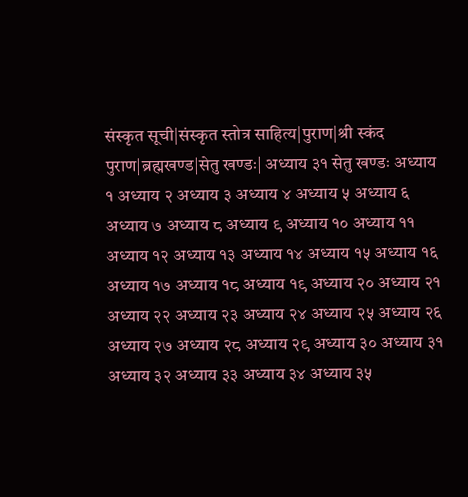संस्कृत सूची|संस्कृत स्तोत्र साहित्य|पुराण|श्री स्कंद पुराण|ब्रह्मखण्ड|सेतु खण्डः| अध्याय ३१ सेतु खण्डः अध्याय १ अध्याय २ अध्याय ३ अध्याय ४ अध्याय ५ अध्याय ६ अध्याय ७ अध्याय ८ अध्याय ९ अध्याय १० अध्याय ११ अध्याय १२ अध्याय १३ अध्याय १४ अध्याय १५ अध्याय १६ अध्याय १७ अध्याय १८ अध्याय १९ अध्याय २० अध्याय २१ अध्याय २२ अध्याय २३ अध्याय २४ अध्याय २५ अध्याय २६ अध्याय २७ अध्याय २८ अध्याय २९ अध्याय ३० अध्याय ३१ अध्याय ३२ अध्याय ३३ अध्याय ३४ अध्याय ३५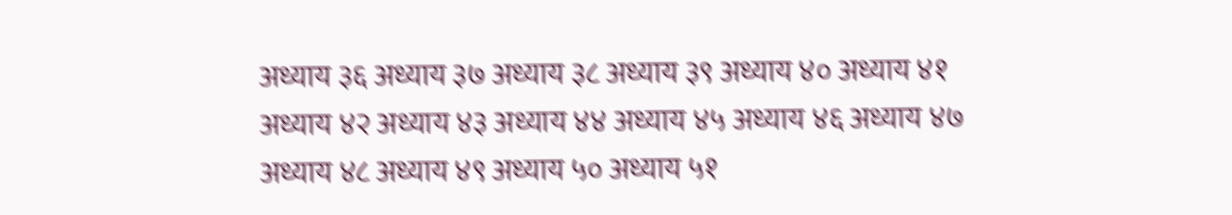अध्याय ३६ अध्याय ३७ अध्याय ३८ अध्याय ३९ अध्याय ४० अध्याय ४१ अध्याय ४२ अध्याय ४३ अध्याय ४४ अध्याय ४५ अध्याय ४६ अध्याय ४७ अध्याय ४८ अध्याय ४९ अध्याय ५० अध्याय ५१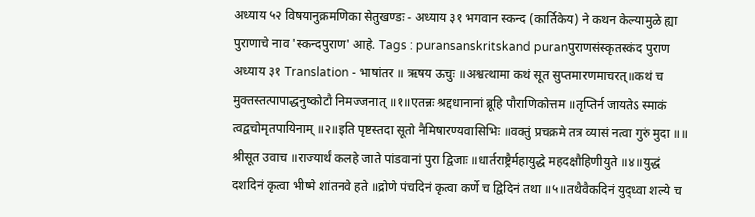अध्याय ५२ विषयानुक्रमणिका सेतुखण्डः - अध्याय ३१ भगवान स्कन्द (कार्तिकेय) ने कथन केल्यामुळे ह्या पुराणाचे नाव 'स्कन्दपुराण' आहे. Tags : puransanskritskand puranपुराणसंस्कृतस्कंद पुराण अध्याय ३१ Translation - भाषांतर ॥ ऋषय ऊचुः ॥अश्वत्थामा कथं सूत सुप्तमारणमाचरत्॥कथं च मुक्तस्तत्पापाद्धनुष्कोटौ निमज्जनात् ॥१॥एतन्नः श्रद्दधानानां ब्रूहि पौराणिकोत्तम ॥तृप्तिर्न जायतेऽ स्माकं त्वद्वचोमृतपायिनाम् ॥२॥इति पृष्टस्तदा सूतो नैमिषारण्यवासिभिः ॥वक्तुं प्रचक्रमे तत्र व्यासं नत्वा गुरुं मुदा ॥॥ श्रीसूत उवाच ॥राज्यार्थं कलहे जाते पांडवानां पुरा द्विजाः ॥धार्तराष्ट्रैर्महायुद्धे महदक्षौहिणीयुते ॥४॥युद्धं दशदिनं कृत्वा भीष्मे शांतनवे हते ॥द्रोणे पंचदिनं कृत्वा कर्णे च द्विदिनं तथा ॥५॥तथैवैकदिनं युद्ध्वा शल्ये च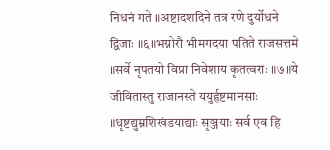निधनं गते ॥अष्टादशदिने तत्र रणे दुर्योधने द्विजाः ॥६॥भग्नोरौ भीमगदया पतिते राजसत्तमे ॥सर्वे नृपतयो विप्रा निवेशाय कृतत्वराः ॥७॥ये जीवितास्तु राजानस्ते ययुर्हृष्टमानसाः ॥धृष्टद्युम्नशिखंडयाद्याः सृञ्जयाः सर्व एव हि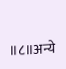॥८॥अन्ये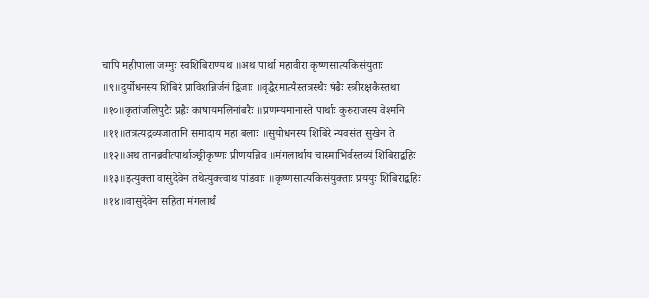चापि महीपाला जग्मुः स्वशिबिराण्यथ ॥अथ पार्था महावीरा कृष्णसात्यकिसंयुताः ॥९॥दुर्योधनस्य शिबिरं प्राविशन्निर्जनं द्विजाः ॥वृद्धैरमात्यैस्तत्रस्थैः षंढैः स्त्रीरक्षकैस्तथा ॥१०॥कृतांजलिपुटैः प्रह्वैः काषायमलिनांबरैः ॥प्रणम्यमानास्ते पार्थाः कुरुराजस्य वेश्मनि ॥११॥तत्रत्यद्रव्यजातानि समादाय महा बलाः ॥सुयोधनस्य शिबिरे न्यवसंत सुखेन ते ॥१२॥अथ तानब्रवीत्पार्थाञ्छ्रीकृष्णः प्रीणयन्निव ॥मंगलार्थाय चास्माभिर्वस्तव्यं शिबिराद्बहिः ॥१३॥इत्युक्ता वासुदेवेन तथेत्युक्त्वाथ पांडवाः ॥कृष्णसात्यकिसंयुक्ताः प्रययुः शिबिराद्बहिः ॥१४॥वासुदेवेन सहिता मंगलार्थं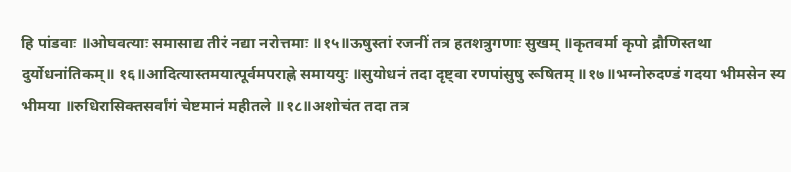हि पांडवाः ॥ओघवत्याः समासाद्य तीरं नद्या नरोत्तमाः ॥१५॥ऊषुस्तां रजनीं तत्र हतशत्रुगणाः सुखम् ॥कृतवर्मा कृपो द्रौणिस्तथा दुर्योधनांतिकम्॥ १६॥आदित्यास्तमयात्पूर्वमपराह्णे समाययुः ॥सुयोधनं तदा दृष्ट्वा रणपांसुषु रूषितम् ॥१७॥भग्नोरुदण्डं गदया भीमसेन स्य भीमया ॥रुधिरासिक्तसर्वांगं चेष्टमानं महीतले ॥१८॥अशोचंत तदा तत्र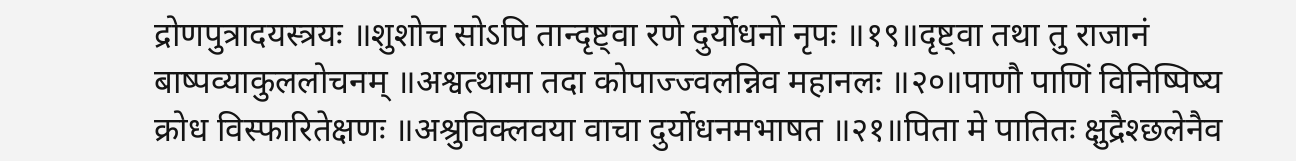द्रोणपुत्रादयस्त्रयः ॥शुशोच सोऽपि तान्दृष्ट्वा रणे दुर्योधनो नृपः ॥१९॥दृष्ट्वा तथा तु राजानं बाष्पव्याकुललोचनम् ॥अश्वत्थामा तदा कोपाज्ज्वलन्निव महानलः ॥२०॥पाणौ पाणिं विनिष्पिष्य क्रोध विस्फारितेक्षणः ॥अश्रुविक्लवया वाचा दुर्योधनमभाषत ॥२१॥पिता मे पातितः क्षुद्रैश्छलेनैव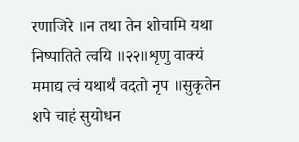रणाजिरे ॥न तथा तेन शोचामि यथा निष्पातिते त्वयि ॥२२॥शृणु वाक्यं ममाद्य त्वं यथार्थं वदतो नृप ॥सुकृतेन शपे चाहं सुयोधन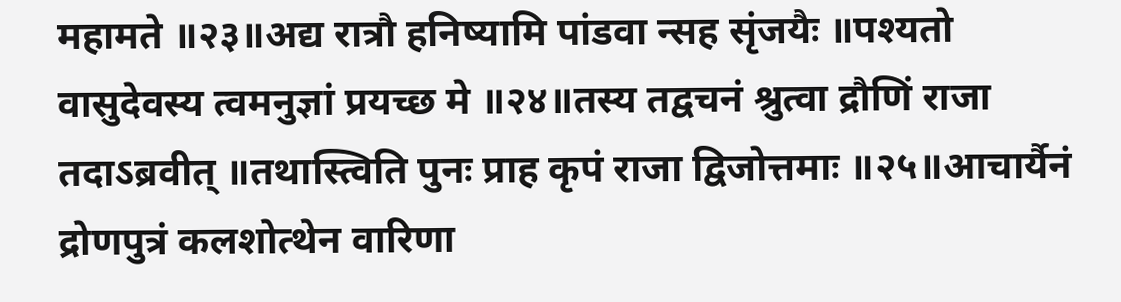महामते ॥२३॥अद्य रात्रौ हनिष्यामि पांडवा न्सह सृंजयैः ॥पश्यतो वासुदेवस्य त्वमनुज्ञां प्रयच्छ मे ॥२४॥तस्य तद्वचनं श्रुत्वा द्रौणिं राजा तदाऽब्रवीत् ॥तथास्त्विति पुनः प्राह कृपं राजा द्विजोत्तमाः ॥२५॥आचार्यैनं द्रोणपुत्रं कलशोत्थेन वारिणा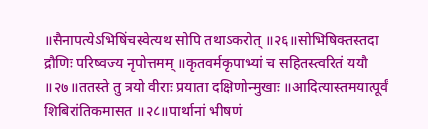॥सैनापत्येऽभिषिंचस्वेत्यथ सोपि तथाऽकरोत् ॥२६॥सोभिषिक्तस्तदा द्रौणिः परिष्वज्य नृपोत्तमम् ॥कृतवर्मकृपाभ्यां च सहितस्त्वरितं ययौ ॥२७॥ततस्ते तु त्रयो वीराः प्रयाता दक्षिणोन्मुखाः ॥आदित्यास्तमयात्पूर्वं शिबिरांतिकमासत ॥२८॥पार्थानां भीषणं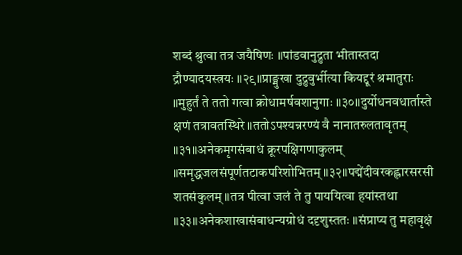शब्दं श्रुत्वा तत्र जयैषिणः ॥पांडवानुद्रुता भीतास्तदा द्रौण्यादयस्त्रयः ॥२९॥प्राङ्मुखा दुद्रुवुर्भीत्या कियद्दूरं श्रमातुराः ॥मुहुर्तं ते ततो गत्वा क्रोधामर्षवशानुगाः ॥३०॥दुर्योधनवधार्तास्ते क्षणं तत्रावतस्थिरे ॥ततोऽपश्यन्नरण्यं वै नानातरुलतावृतम् ॥३१॥अनेकमृगसंबाधं क्रूरपक्षिगणाकुलम् ॥समृद्धजलसंपूर्णतटाकपरिशोभितम् ॥३२॥पद्मेंदीवरकह्लारसरसी शतसंकुलम् ॥तत्र पीत्वा जलं ते तु पाययित्वा हयांस्तथा ॥३३॥अनेकशाखासंबाधन्यग्रोधं ददृशुस्ततः ॥संप्राप्य तु महावृक्षं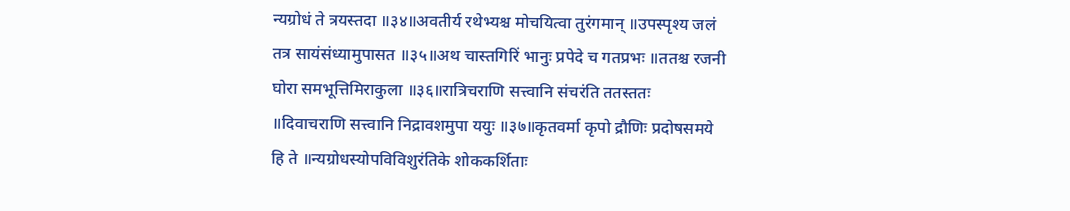न्यग्रोधं ते त्रयस्तदा ॥३४॥अवतीर्य रथेभ्यश्च मोचयित्वा तुरंगमान् ॥उपस्पृश्य जलं तत्र सायंसंध्यामुपासत ॥३५॥अथ चास्तगिरिं भानुः प्रपेदे च गतप्रभः ॥ततश्च रजनी घोरा समभूत्तिमिराकुला ॥३६॥रात्रिचराणि सत्त्वानि संचरंति ततस्ततः ॥दिवाचराणि सत्त्वानि निद्रावशमुपा ययुः ॥३७॥कृतवर्मा कृपो द्रौणिः प्रदोषसमये हि ते ॥न्यग्रोधस्योपविविशुरंतिके शोककर्शिताः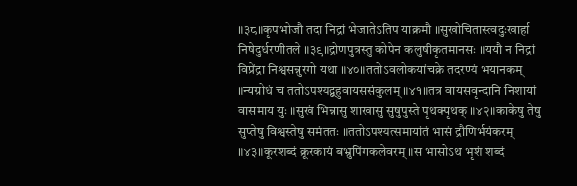॥३८॥कृपभोजौ तदा निद्रां भेजातेऽतिप याक्रमौ ॥सुखोचितास्त्वदुःखार्हा निषेदुर्धरणीतले ॥३९॥द्रोणपुत्रस्तु कोपेन कलुषीकृतमानसः ॥ययौ न निद्रां विप्रेंद्रा निश्वसन्नुरगो यथा ॥४०॥ततोऽवलोकयांचक्रे तदरण्यं भयानकम् ॥न्यग्रोधं च ततोऽपश्यद्बहुवायससंकुलम् ॥४१॥तत्र वायसवृन्दानि निशायां वासमाय युः ॥सुखं भिन्नासु शाखासु सुषुपुस्ते पृथक्पृथक् ॥४२॥काकेषु तेषु सुप्तेषु विश्वस्तेषु समंततः ॥ततोऽपश्यत्समायांतं भासं द्रौणिर्भयंकरम् ॥४३॥कूरशब्दं क्रूरकायं बभ्रुपिंगकलेवरम् ॥स भासोऽथ भृशं शब्दं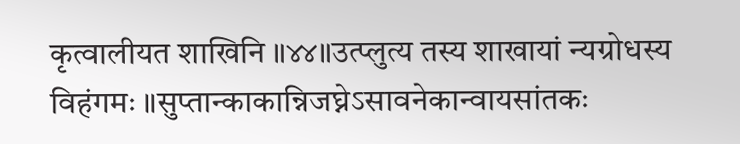कृत्वालीयत शाखिनि ॥४४॥उत्प्लुत्य तस्य शाखायां न्यग्रोधस्य विहंगमः ॥सुप्तान्काकान्निजघ्नेऽसावनेकान्वायसांतकः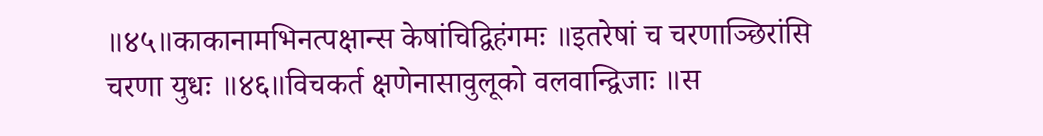॥४५॥काकानामभिनत्पक्षान्स केषांचिद्विहंगमः ॥इतरेषां च चरणाञ्छिरांसि चरणा युधः ॥४६॥विचकर्त क्षणेनासावुलूको वलवान्द्विजाः ॥स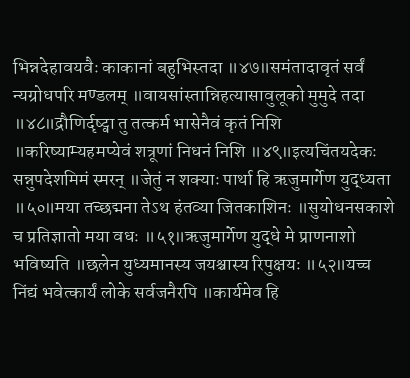भिन्नदेहावयवैः काकानां बहुभिस्तदा ॥४७॥समंतादावृतं सर्वं न्यग्रोधपरि मण्डलम् ॥वायसांस्तान्निहत्यासावुलूको मुमुदे तदा ॥४८॥द्रौणिर्दृष्ट्वा तु तत्कर्म भासेनैवं कृतं निशि ॥करिष्याम्यहमप्येवं शत्रूणां निधनं निशि ॥४९॥इत्यचिंतयदेकः सन्नुपदेशमिमं स्मरन् ॥जेतुं न शक्याः पार्था हि ऋजुमार्गेण युद्ध्यता ॥५०॥मया तच्छद्मना तेऽथ हंतव्या जितकाशिनः ॥सुयोधनसकाशे च प्रतिज्ञातो मया वधः ॥५१॥ऋजुमार्गेण युद्धे मे प्राणनाशो भविष्यति ॥छलेन युध्यमानस्य जयश्चास्य रिपुक्षयः ॥५२॥यच्च निंद्यं भवेत्कार्यं लोके सर्वजनैरपि ॥कार्यमेव हि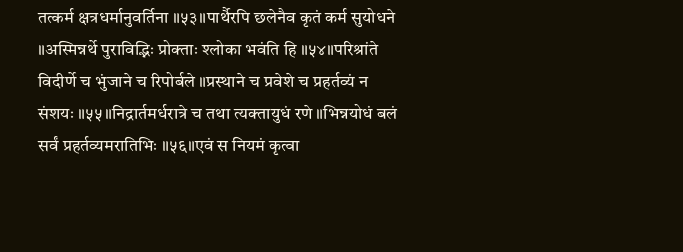तत्कर्म क्षत्रधर्मानुवर्तिना ॥५३॥पार्थैरपि छलेनैव कृतं कर्म सुयोधने ॥अस्मिन्नर्थे पुराविद्भिः प्रोक्ताः श्लोका भवंति हि ॥५४॥परिश्रांते विदीर्णे च भुंजाने च रिपोर्बले ॥प्रस्थाने च प्रवेशे च प्रहर्तव्यं न संशयः ॥५५॥निद्रार्तमर्धरात्रे च तथा त्यक्तायुधं रणे ॥भिन्नयोधं बलं सर्वं प्रहर्तव्यमरातिभिः ॥५६॥एवं स नियमं कृत्वा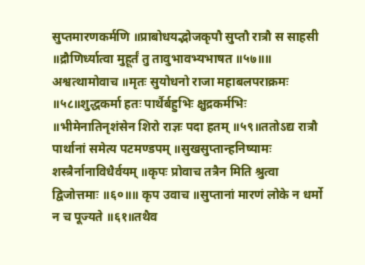सुप्तमारणकर्मणि ॥प्राबोधयद्भोजकृपौ सुप्तौ रात्रौ स साहसी ॥द्रौणिर्ध्यात्वा मुहूर्तं तु तावुभावभ्यभाषत ॥५७॥॥ अश्वत्थामोवाच ॥मृतः सुयोधनो राजा महाबलपराक्रमः ॥५८॥शुद्धकर्मा हतः पार्थैर्बहुभिः क्षुद्रकर्मभिः ॥भीमेनातिनृशंसेन शिरो राज्ञः पदा हतम् ॥५९॥ततोऽद्य रात्रौ पार्थानां समेत्य पटमण्डपम् ॥सुखसुप्तान्हनिष्यामः शस्त्रैर्नानाविधैर्वयम् ॥कृपः प्रोवाच तत्रैन मिति श्रुत्वा द्विजोत्तमाः ॥६०॥॥ कृप उवाच ॥सुप्तानां मारणं लोके न धर्मो न च पूज्यते ॥६१॥तथैव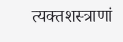त्यक्तशस्त्राणां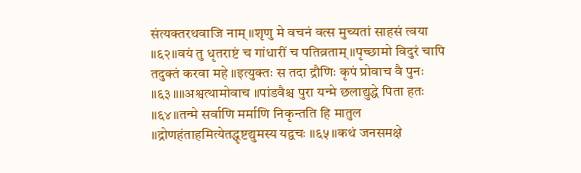संत्यक्तरथवाजि नाम् ॥शृणु मे वचनं वत्स मुच्यतां साहसं त्वया ॥६२॥वयं तु धृतराष्टं च गांधारीं च पतिव्रताम् ॥पृच्छामो विदुरं चापि तदुक्तं करवा महे ॥इत्युक्तः स तदा द्रौणिः कृपं प्रोवाच वै पुनः ॥६३॥॥अश्वत्थामोवाच ॥पांडवैश्च पुरा यन्मे छलाद्युद्धे पिता हतः ॥६४॥तन्मे सर्वाणि मर्माणि निकृन्तति हि मातुल ॥द्रोणहंताहमित्येतद्धृष्टद्युमस्य यद्वचः ॥६५॥कथं जनसमक्षे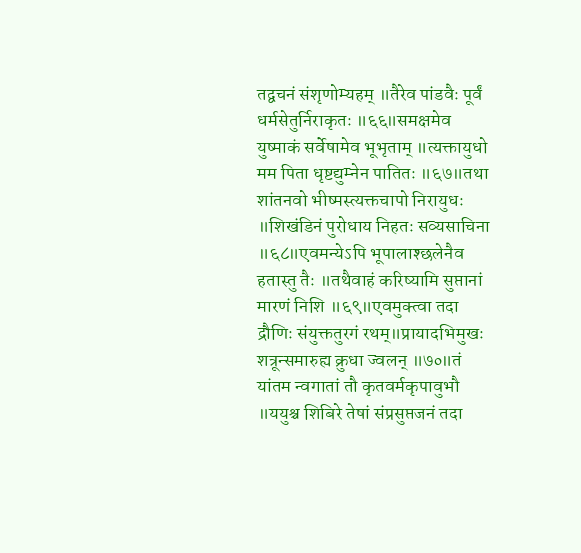तद्वचनं संशृणोम्यहम् ॥तैरेव पांडवैः पूर्वं धर्मसेतुर्निराकृतः ॥६६॥समक्षमेव युष्माकं सर्वेषामेव भूभृताम् ॥त्यक्तायुधो मम पिता धृष्टद्युम्नेन पातितः ॥६७॥तथा शांतनवो भीष्मस्त्यक्तचापो निरायुधः ॥शिखंडिनं पुरोधाय निहतः सव्यसाचिना ॥६८॥एवमन्येऽपि भूपालाश्छलेनैव हतास्तु तैः ॥तथैवाहं करिष्यामि सुप्तानां मारणं निशि ॥६९॥एवमुक्त्वा तदा द्रौणिः संयुक्ततुरगं रथम्॥प्रायादभिमुखः शत्रून्समारुह्य क्रुधा ज्वलन् ॥७०॥तं यांतम न्वगातां तौ कृतवर्मकृपावुभौ ॥ययुश्च शिबिरे तेषां संप्रसुप्तजनं तदा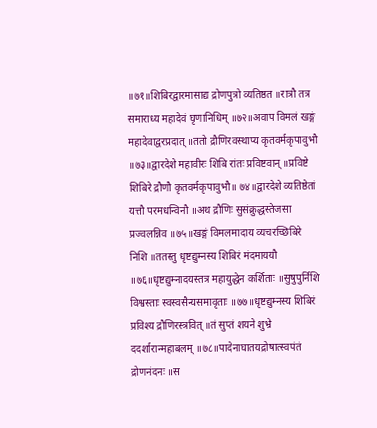॥७१॥शिबिरद्वारमासाद्य द्रोणपुत्रो व्यतिष्ठत ॥रात्रौ तत्र समाराध्य महादेवं घृणानिधिम् ॥७२॥अवाप विमलं खङ्गं महादेवाद्वरप्रदात् ॥ततो द्रौणिरवस्थाप्य कृतवर्मकृपावुभौ ॥७३॥द्वारदेशे महावीरः शिबि रांतः प्रविष्टवान् ॥प्रविष्टे शिबिरे द्रौणौ कृतवर्मकृपावुभौ॥ ७४॥द्वारदेशे व्यतिष्ठेतां यत्तौ परमधन्विनौ ॥अथ द्रौणिः सुसंक्रुद्धस्तेजसा प्रज्वलन्निव ॥७५॥खङ्गं विमलमादाय व्यचरच्छिबिरे निशि ॥ततस्तु धृष्टद्युम्नस्य शिबिरं मंदमाययौ ॥७६॥धृष्टद्युम्नादयस्तत्र महायुद्धेन कर्शिताः ॥सुषुपुर्निशि विश्वस्ताः स्वस्वसैन्यसमावृताः ॥७७॥धृष्टद्युम्नस्य शिबिरं प्रविश्य द्रौणिरस्त्रवित् ॥तं सुप्तं शयने शुभ्रे ददर्शारान्महाबलम् ॥७८॥पादेनाघातयद्रोषात्स्वपंतं द्रोणनंदनः ॥स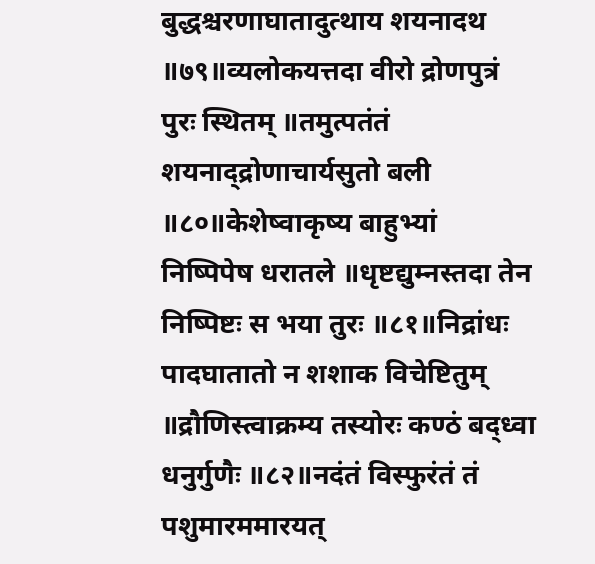बुद्धश्चरणाघातादुत्थाय शयनादथ ॥७९॥व्यलोकयत्तदा वीरो द्रोणपुत्रं पुरः स्थितम् ॥तमुत्पतंतं शयनाद्द्रोणाचार्यसुतो बली ॥८०॥केशेष्वाकृष्य बाहुभ्यां निष्पिपेष धरातले ॥धृष्टद्युम्नस्तदा तेन निष्पिष्टः स भया तुरः ॥८१॥निद्रांधः पादघातातो न शशाक विचेष्टितुम् ॥द्रौणिस्त्वाक्रम्य तस्योरः कण्ठं बद्ध्वा धनुर्गुणैः ॥८२॥नदंतं विस्फुरंतं तं पशुमारममारयत्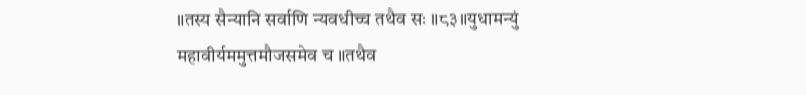॥तस्य सैन्यानि सर्वाणि न्यवधीच्च तथैव सः ॥८३॥युधामन्युं महावीर्यममुत्तमौजसमेव च ॥तथैव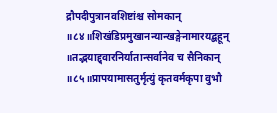द्रौपदीपुत्रानवशिष्टांश्च सोमकान् ॥८४॥शिखंडिप्रमुखानन्यान्खङ्गेनामारयद्बहून् ॥तद्भयाद्द्वारनिर्यातान्सर्वानेव च सैनिकान् ॥८५॥प्रापयामासतुर्मृत्युं कृतवर्मकृपा वुभौ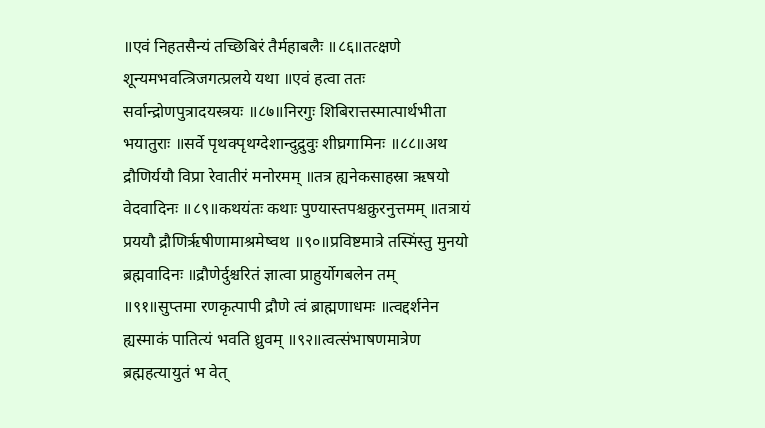॥एवं निहतसैन्यं तच्छिबिरं तैर्महाबलैः ॥८६॥तत्क्षणे शून्यमभवत्त्रिजगत्प्रलये यथा ॥एवं हत्वा ततः सर्वान्द्रोणपुत्रादयस्त्रयः ॥८७॥निरगुः शिबिरात्तस्मात्पार्थभीता भयातुराः ॥सर्वे पृथक्पृथग्देशान्दुद्रुवुः शीघ्रगामिनः ॥८८॥अथ द्रौणिर्ययौ विप्रा रेवातीरं मनोरमम् ॥तत्र ह्यनेकसाहस्रा ऋषयो वेदवादिनः ॥८९॥कथयंतः कथाः पुण्यास्तपश्चक्रुरनुत्तमम् ॥तत्रायं प्रययौ द्रौणिर्ऋषीणामाश्रमेष्वथ ॥९०॥प्रविष्टमात्रे तस्मिंस्तु मुनयो ब्रह्मवादिनः ॥द्रौणेर्दुश्चरितं ज्ञात्वा प्राहुर्योगबलेन तम् ॥९१॥सुप्तमा रणकृत्पापी द्रौणे त्वं ब्राह्मणाधमः ॥त्वद्दर्शनेन ह्यस्माकं पातित्यं भवति ध्रुवम् ॥९२॥त्वत्संभाषणमात्रेण ब्रह्महत्यायुतं भ वेत्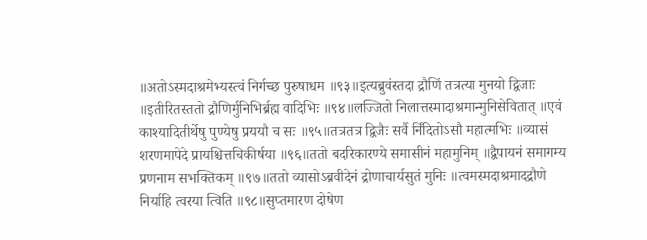॥अतोऽस्मदाश्रमेभ्यस्त्वं निर्गच्छ पुरुषाधम ॥९३॥इत्यब्रुवंस्तदा द्रौणिं तत्रत्या मुनयो द्विजाः ॥इतीरितस्ततो द्रौणिर्मुनिभिर्ब्रह्म वादिभिः ॥९४॥लज्जितो निलात्तस्मादाश्रमान्मुनिसेवितात् ॥एवं काश्यादितीर्थेषु पुण्येषु प्रययौ च सः ॥९५॥तत्रतत्र द्विजैः सर्वै र्निंदितोऽसौ महात्मभिः ॥व्यासं शरणमापेदे प्रायश्चित्तचिकीर्षया ॥९६॥ततो बदरिकारण्ये समासीनं महामुनिम् ॥द्वैपायनं समागम्य प्रणनाम सभक्तिकम् ॥९७॥ततो व्यासोऽब्रवीदेनं द्रोणाचार्यसुतं मुनिः ॥त्वमस्मदाश्रमादद्रौणे निर्याहि त्वरया त्विति ॥९८॥सुप्तमारण दोषेण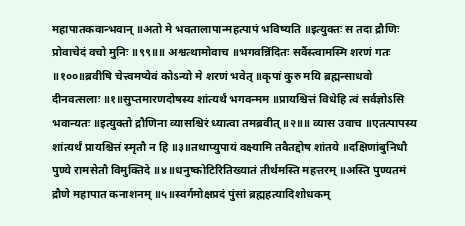महापातकवान्भवान् ॥अतो मे भवतालापान्महत्पापं भविष्यति ॥इत्युक्तः स तदा द्रौणिः प्रोवाचेदं वचो मुनिः ॥९९॥॥ अश्वत्थामोवाच ॥भगवन्निंदितः सर्वैस्त्वामस्मि शरणं गतः ॥१००॥ब्रवीषि चेत्त्वमप्येवं कोऽन्यो मे शरणं भवेत् ॥कृपां कुरु मयि ब्रह्मन्साधवो दीनवत्सलाः ॥१॥सुप्तमारणदोषस्य शांत्यर्थं भगवन्मम ॥प्रायश्चित्तं विधेहि त्वं सर्वज्ञोऽसि भवान्यतः ॥इत्युक्तो द्रौणिना व्यासश्चिरं ध्यात्वा तमब्रवीत् ॥२॥॥ व्यास उवाच ॥एतत्पापस्य शांत्यर्थं प्रायश्चित्तं स्मृतौ न हि ॥३॥तथाप्युपायं वक्ष्यामि तवैतद्दोष शांतये ॥दक्षिणांबुनिधौ पुण्ये रामसेतौ विमुक्तिदे ॥४॥धनुष्कोटिरितिख्यातं तीर्थमस्ति महत्तरम् ॥अस्ति पुण्यतमं द्रौणे महापात कनाशनम् ॥५॥स्वर्गमोक्षप्रदं पुंसां ब्रह्महत्यादिशोधकम्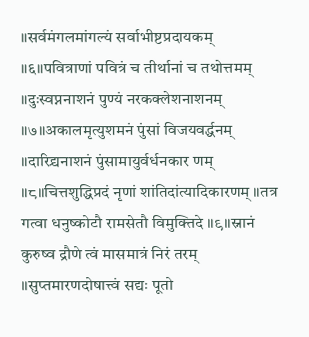॥सर्वमंगलमांगल्यं सर्वाभीष्टप्रदायकम् ॥६॥पवित्राणां पवित्रं च तीर्थानां च तथोत्तमम् ॥दुःस्वप्ननाशनं पुण्यं नरकक्लेशनाशनम् ॥७॥अकालमृत्युशमनं पुंसां विजयवर्द्धनम् ॥दारिद्र्यनाशनं पुंसामायुर्वर्धनकार णम् ॥८॥चित्तशुद्धिप्रदं नृणां शांतिदांत्यादिकारणम् ॥तत्र गत्वा धनुष्कोटौ रामसेतौ विमुक्तिदे ॥९॥स्नानं कुरुष्व द्रौणे त्वं मासमात्रं निरं तरम् ॥सुप्तमारणदोषात्त्वं सद्यः पूतो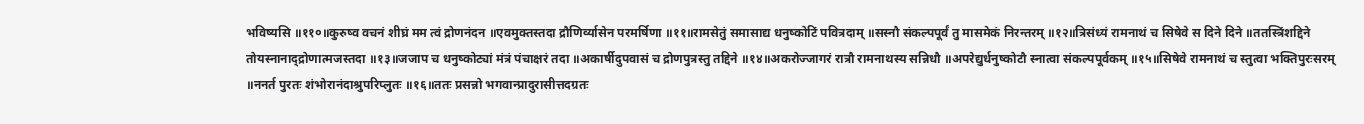भविष्यसि ॥११०॥कुरुष्व वचनं शीघ्रं मम त्वं द्रोणनंदन ॥एवमुक्तस्तदा द्रौणिर्व्यासेन परमर्षिणा ॥११॥रामसेतुं समासाद्य धनुष्कोटिं पवित्रदाम् ॥सस्नौ संकल्पपूर्वं तु मासमेकं निरन्तरम् ॥१२॥त्रिसंध्यं रामनाथं च सिषेवे स दिने दिने ॥ततस्त्रिंशद्दिने तोयस्नानाद्द्रोणात्मजस्तदा ॥१३॥जजाप च धनुष्कोट्यां मंत्रं पंचाक्षरं तदा ॥अकार्षीदुपवासं च द्रोणपुत्रस्तु तद्दिने ॥१४॥अकरोज्जागरं रात्रौ रामनाथस्य सन्निधौ ॥अपरेद्युर्धनुष्कोटौ स्नात्वा संकल्पपूर्वकम् ॥१५॥सिषेवे रामनाथं च स्तुत्वा भक्तिपुरःसरम् ॥ननर्त पुरतः शंभोरानंदाश्रुपरिप्लुतः ॥१६॥ततः प्रसन्नो भगवान्प्रादुरासीत्तदग्रतः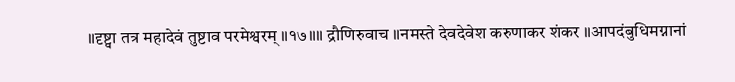॥दृष्ट्वा तत्र महादेवं तुष्टाव परमेश्वरम् ॥१७॥॥ द्रौणिरुवाच ॥नमस्ते देवदेवेश करुणाकर शंकर ॥आपदंबुधिमग्नानां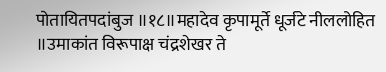पोतायितपदांबुज ॥१८॥महादेव कृपामूर्ते धूर्जटे नीललोहित ॥उमाकांत विरूपाक्ष चंद्रशेखर ते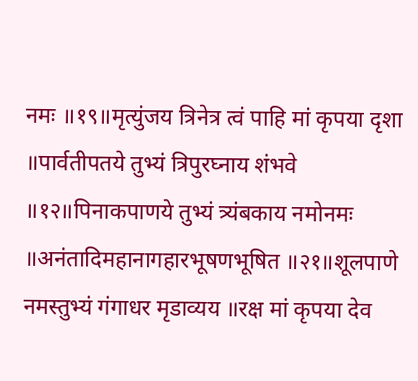नमः ॥१९॥मृत्युंजय त्रिनेत्र त्वं पाहि मां कृपया दृशा ॥पार्वतीपतये तुभ्यं त्रिपुरघ्नाय शंभवे ॥१२॥पिनाकपाणये तुभ्यं त्र्यंबकाय नमोनमः ॥अनंतादिमहानागहारभूषणभूषित ॥२१॥शूलपाणे नमस्तुभ्यं गंगाधर मृडाव्यय ॥रक्ष मां कृपया देव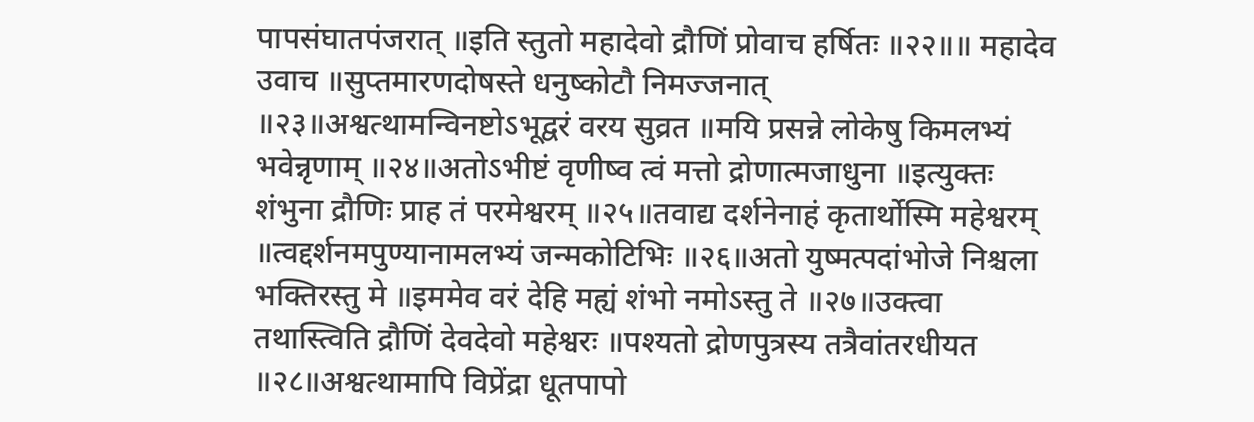पापसंघातपंजरात् ॥इति स्तुतो महादेवो द्रौणिं प्रोवाच हर्षितः ॥२२॥॥ महादेव उवाच ॥सुप्तमारणदोषस्ते धनुष्कोटौ निमज्जनात् ॥२३॥अश्वत्थामन्विनष्टोऽभूद्वरं वरय सुव्रत ॥मयि प्रसन्ने लोकेषु किमलभ्यं भवेन्नृणाम् ॥२४॥अतोऽभीष्टं वृणीष्व त्वं मत्तो द्रोणात्मजाधुना ॥इत्युक्तः शंभुना द्रौणिः प्राह तं परमेश्वरम् ॥२५॥तवाद्य दर्शनेनाहं कृतार्थोस्मि महेश्वरम् ॥त्वद्दर्शनमपुण्यानामलभ्यं जन्मकोटिभिः ॥२६॥अतो युष्मत्पदांभोजे निश्चला भक्तिरस्तु मे ॥इममेव वरं देहि मह्यं शंभो नमोऽस्तु ते ॥२७॥उक्त्वा तथास्त्विति द्रौणिं देवदेवो महेश्वरः ॥पश्यतो द्रोणपुत्रस्य तत्रैवांतरधीयत ॥२८॥अश्वत्थामापि विप्रेंद्रा धूतपापो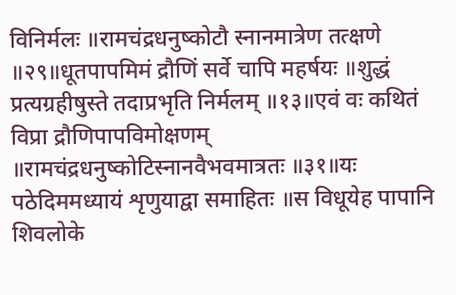विनिर्मलः ॥रामचंद्रधनुष्कोटौ स्नानमात्रेण तत्क्षणे ॥२९॥धूतपापमिमं द्रौणिं सर्वे चापि महर्षयः ॥शुद्धं प्रत्यग्रहीषुस्ते तदाप्रभृति निर्मलम् ॥१३॥एवं वः कथितं विप्रा द्रौणिपापविमोक्षणम् ॥रामचंद्रधनुष्कोटिस्नानवैभवमात्रतः ॥३१॥यः पठेदिममध्यायं शृणुयाद्वा समाहितः ॥स विधूयेह पापानि शिवलोके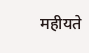महीयते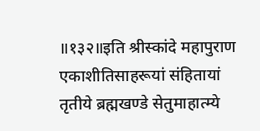॥१३२॥इति श्रीस्कांदे महापुराण एकाशीतिसाहरूयां संहितायां तृतीये ब्रह्मखण्डे सेतुमाहात्म्ये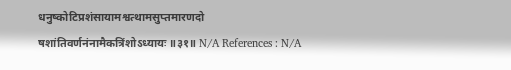धनुष्कोटिप्रशंसायामश्वत्थामसुप्तमारणदो षशांतिवर्णनंनामैकत्रिंशोऽध्यायः ॥३१॥ N/A References : N/A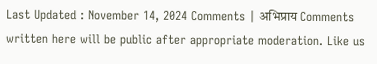Last Updated : November 14, 2024 Comments | अभिप्राय Comments written here will be public after appropriate moderation. Like us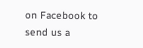on Facebook to send us a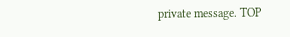private message. TOP